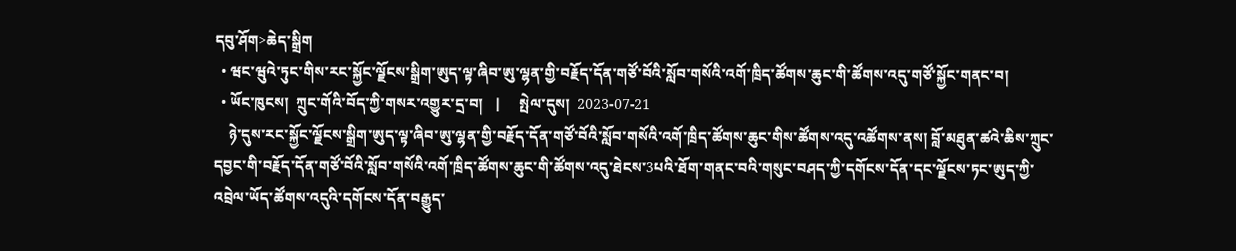དབུ་ཤོག>ཆེད་སྒྲིག
  • ཝང་ཝུའེ་ཏུང་གིས་རང་སྐྱོང་ལྗོངས་སྒྲིག་ཨུད་ལྟ་ཞིབ་ཨུ་ལྷན་གྱི་བརྗོད་དོན་གཙོ་བོའི་སློབ་གསོའི་འགོ་ཁྲིད་ཚོགས་ཆུང་གི་ཚོགས་འདུ་གཙོ་སྐྱོང་གནང་བ།
  • ཡོང་ཁུངས།  ཀྲུང་གོའི་བོད་ཀྱི་གསར་འགྱུར་དྲ་བ།   |     སྤེལ་དུས།  2023-07-21
    ཉེ་དུས་རང་སྐྱོང་ལྗོངས་སྒྲིག་ཨུད་ལྟ་ཞིབ་ཨུ་ལྷན་གྱི་བརྗོད་དོན་གཙོ་བོའི་སློབ་གསོའི་འགོ་ཁྲིད་ཚོགས་ཆུང་གིས་ཚོགས་འདུ་འཚོགས་ནས། བློ་མཐུན་ཚའེ་ཆིས་ཀྲུང་དབྱང་གི་བརྗོད་དོན་གཙོ་བོའི་སློབ་གསོའི་འགོ་ཁྲིད་ཚོགས་ཆུང་གི་ཚོགས་འདུ་ཐེངས་3པའི་ཐོག་གནང་བའི་གསུང་བཤད་ཀྱི་དགོངས་དོན་དང་ལྗོངས་ཏང་ཨུད་ཀྱི་འབྲེལ་ཡོད་ཚོགས་འདུའི་དགོངས་དོན་བརྒྱུད་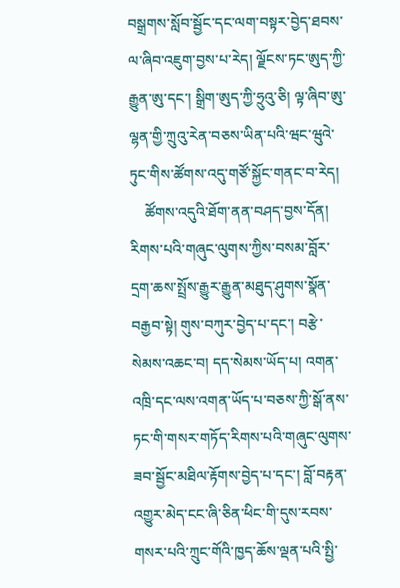བསྒྲགས་སློབ་སྦྱོང་དང་ལག་བསྟར་བྱེད་ཐབས་ལ་ཞིབ་འཇུག་བྱས་པ་རེད། ལྗོངས་ཏང་ཨུད་ཀྱི་རྒྱུན་ཨུ་དང་། སྒྲིག་ཨུད་ཀྱི་ཧྲུའུ་ཅི། ལྟ་ཞིབ་ཨུ་ལྷན་གྱི་ཀྲུའུ་རེན་བཅས་ཡིན་པའི་ཝང་ཝུའེ་ཏུང་གིས་ཚོགས་འདུ་གཙོ་སྐྱོང་གནང་བ་རེད།
    ཚོགས་འདུའི་ཐོག་ནན་བཤད་བྱས་དོན། རིགས་པའི་གཞུང་ལུགས་ཀྱིས་བསམ་བློར་དྲག་ཆས་སྤྲོས་རྒྱུར་རྒྱུན་མཐུད་ཤུགས་སྣོན་བརྒྱབ་སྟེ། གུས་བཀུར་བྱེད་པ་དང་། བརྩེ་སེམས་འཆང་བ། དད་སེམས་ཡོད་པ། འགན་འཁྲི་དང་ལས་འགན་ཡོད་པ་བཅས་ཀྱི་སྒོ་ནས་ཏང་གི་གསར་གཏོད་རིགས་པའི་གཞུང་ལུགས་ཟབ་སྦྱོང་མཐིལ་རྟོགས་བྱེད་པ་དང་། བློ་བརྟན་འགྱུར་མེད་ངང་ཞི་ཅིན་ཕིང་གི་དུས་རབས་གསར་པའི་ཀྲུང་གོའི་ཁྱད་ཆོས་ལྡན་པའི་སྤྱི་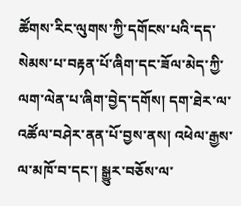ཚོགས་རིང་ལུགས་ཀྱི་དགོངས་པའི་དད་སེམས་པ་བརྟན་པོ་ཞིག་དང་ཟོལ་མེད་ཀྱི་ལག་ལེན་པ་ཞིག་བྱེད་དགོས། དག་ཐེར་ལ་འཚོལ་བཤེར་ནན་པོ་བྱས་ནས། འཕེལ་རྒྱས་ལ་མཁོ་བ་དང་། སྒྱུར་བཅོས་ལ་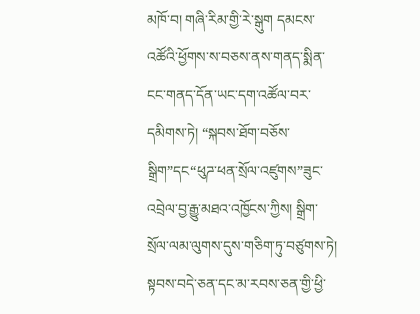མཁོ་བ། གཞི་རིམ་གྱི་རེ་སྒུག དམངས་འཚོའི་ཕྱོགས་ས་བཅས་ནས་གནད་སྨིན་ངང་གནད་དོན་ཡང་དག་འཚོལ་བར་དམིགས་ཏེ། “སྐབས་ཐོག་བཅོས་སྒྲིག”དང“ཕུཌ་ཕན་སྲོལ་འཛུགས”ཟུང་འབྲེལ་བྱ་རྒྱུ་མཐའ་འཁྱོངས་ཀྱིས། སྒྲིག་སྲོལ་ལམ་ལུགས་དུས་གཅིག་ཏུ་བཙུགས་ཏེ། སྟབས་བདེ་ཅན་དང་མ་རབས་ཅན་གྱི་ཕྱི་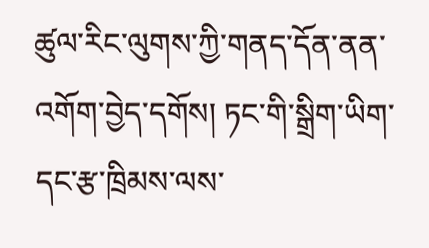ཚུལ་རིང་ལུགས་ཀྱི་གནད་དོན་ནན་འགོག་བྱེད་དགོས། ཏང་གི་སྒྲིག་ཡིག་དང་རྩ་ཁྲིམས་ལས་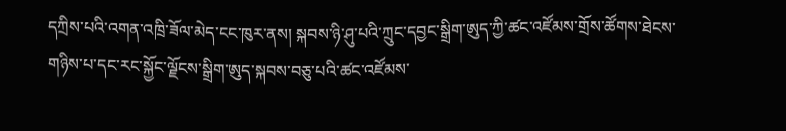དཀྲིས་པའི་འགན་འཁྲི་ཟོལ་མེད་ངང་ཁུར་ནས། སྐབས་ཉི་ཤུ་པའི་ཀྲུང་དབྱང་སྒྲིག་ཨུད་ཀྱི་ཚང་འཛོམས་གྲོས་ཚོགས་ཐེངས་གཉིས་པ་དང་རང་སྐྱོང་ལྗོངས་སྒྲིག་ཨུད་སྐབས་བཅུ་པའི་ཚང་འཛོམས་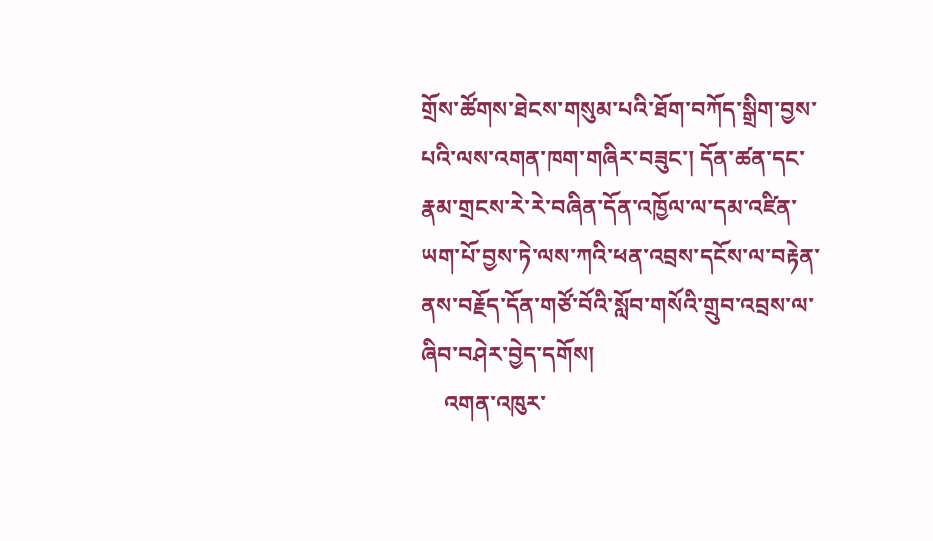གྲོས་ཚོགས་ཐེངས་གསུམ་པའི་ཐོག་བཀོད་སྒྲིག་བྱས་པའི་ལས་འགན་ཁག་གཞིར་བཟུང་། དོན་ཚན་དང་རྣམ་གྲངས་རེ་རེ་བཞིན་དོན་འཁྱོལ་ལ་དམ་འཛིན་ཡག་པོ་བྱས་ཏེ་ལས་ཀའི་ཕན་འབྲས་དངོས་ལ་བརྟེན་ནས་བརྗོད་དོན་གཙོ་བོའི་སློབ་གསོའི་གྲུབ་འབྲས་ལ་ཞིབ་བཤེར་བྱེད་དགོས།
    འགན་འཁུར་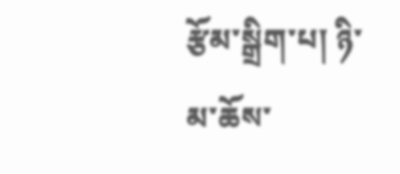རྩོམ་སྒྲིག་པ། ཉི་མ་ཆོས་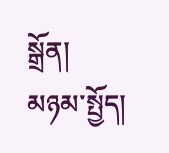སྒྲོན།
མཉམ་སྤྱོད།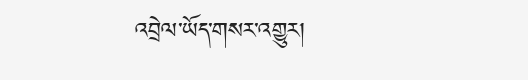འབྲེལ་ཡོད་གསར་འགྱུར།